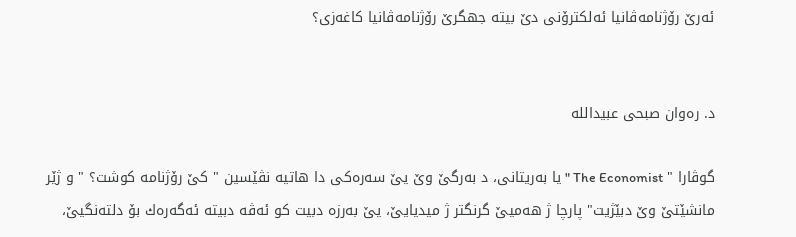ئه‌رێ رۆژنامه‌ڤانیا ئه‌لكترۆنى دێ بیته‌ جهگرێ رۆژنامه‌ڤانیا كاغه‌زى؟


د. ره‌وان صبحى عبیدالله

گوڤارا " The Economist " یا به‌ریتانى، د به‌رگێ وێ یێ سه‌ره‌كى دا هاتیه‌ نڤێسین " كێ رۆژنامه‌ كوشت؟ " و ژێر مانشێتێ وێ دبێژیت" پارچا ژ هه‌میێ گرنگتر ژ میدیایێ، یێ به‌رزه‌ دبیت كو ئه‌ڤه‌ دبیته‌ ئه‌گه‌ره‌ك بۆ دلته‌نگیێ،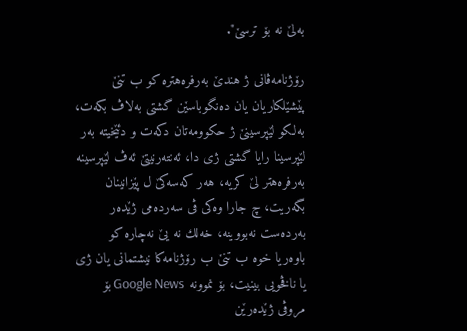به‌لێ نه‌ بۆ ترسێ".

رۆژنامه‌ڤانى ژ هندێ به‌رفره‌هتره‌ كو ب تنێ پێشێلكاریان یان ده‌نگوباسێن گشتى به‌لاڤ بكه‌ت، به‌لكو لێپرسینێ ژ حكوومه‌تان دكه‌ت و دئێخیته‌ به‌ر لێپرسینا رایا گشتى ژى دا، ئه‌نته‌رنیتێ ئه‌ڤ لێپرسینه‌ به‌رفره‌هتر لێ كریه‌، هه‌ر كه‌سه‌كێ ل پێزانینان بگه‌ریت، چ جارا وه‌كى ڤى سه‌رده‌مى ژێده‌ر به‌رده‌ست نه‌بووینه‌، خه‌لك نه‌ یێ نه‌چاره‌ كو باوه‌ریا خوه‌ ب تنێ ب رۆژنامه‌كا نیشتمانى یان ژى یا ناڤخویى بینیت، بۆ نموونه‌ Google News بۆ مروڤى ژێده‌رێن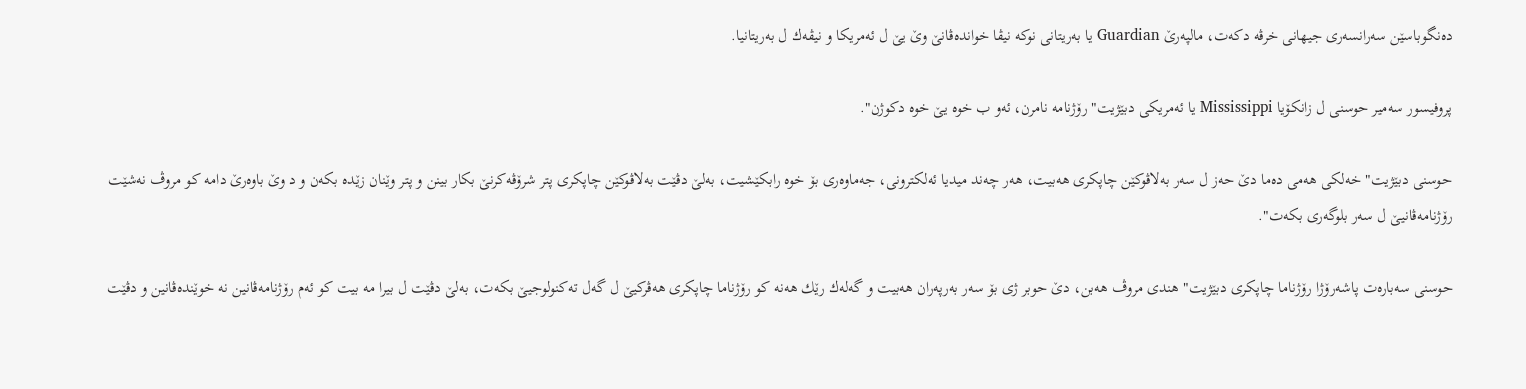ده‌نگوباسێن سه‌رانسه‌رى جیهانى خرڤه‌ دكه‌ت، مالپه‌رێ Guardian یا به‌ریتانى نوكه‌ نیڤا خوانده‌ڤانێ وێ یێ ل ئه‌مریكا و نیڤه‌ك ل به‌ریتانیا.

پروفیسور سه‌میر حوسنى ل زانكۆیا Mississippi یا ئه‌مریكى دبێژیت" رۆژنامه‌ نامرن، ئه‌و ب خوه‌ یێ خوه‌ دكوژن".

حوسنى دبێژیت" خه‌لكى هه‌مى ده‌ما دێ حه‌ز ل سه‌ر به‌لاڤوكێن چاپكرى هه‌بیت، هه‌ر چه‌ند میدیا ئه‌لكترونى، جه‌ماوه‌رى بۆ خوه‌ رابكێشیت، به‌لێ دڤێت به‌لاڤوكێن چاپكرى پتر شرۆڤه‌كرنێ بكار بینن و پتر وێنان زێده‌ بكه‌ن و د وێ باوه‌رێ دامه‌ كو مروڤ نه‌شێت رۆژنامه‌ڤانیێ ل سه‌ر بلوگه‌رى بكه‌ت".

حوسنى سه‌باره‌ت پاشه‌رۆژا رۆژناما چاپكرى دبێژیت" هندى مروڤ هه‌بن، دێ حوبر ژى بۆ سه‌ر به‌رپه‌ران هه‌بیت و گه‌له‌ك رێك هه‌نه‌ كو رۆژناما چاپكرى هه‌ڤركیێ ل گه‌ل ته‌كنولوجیێ بكه‌ت، به‌لێ دڤێت ل بیرا مه‌ بیت كو ئه‌م رۆژنامه‌ڤانین نه‌ خوێنده‌ڤانین و دڤێت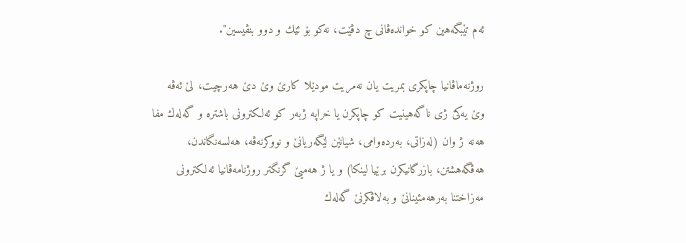ئه‌م تێبگه‌هین كو خوانده‌ڤانى چ دڤێت، نه‌كو بۆ ئێك و دوو بنڤیسین".

روژنه‌ماڤانیا چاپكرى بمریت یان نه‌مریت مودێلا كارێ وێ دێ هه‌رچیت، لێ ئه‌ڤه‌ وێ یه‌كێ ژى ناگه‌هینیت كو چاپكرن یا خراپه‌ ژبه‌ر كو ئه‌لكترونى باشتره‌ و گه‌له‌ك مفا هه‌نه‌ ژ وان (له‌زاتى، به‌رده‌وامى، شیانێن لێگه‌ریانێ و نووكرنه‌ڤه‌، هه‌لسه‌نگاندن، هه‌ڤگه‌هشتن، بازرگانیكرن برێیا لینكا) و یا ژ هه‌میێ گرنگتر روژنامه‌ڤانیا ئه‌لكترونى مه‌زاختنا به‌رهه‌مئینانێ و به‌لاڤكرنێ گه‌له‌ك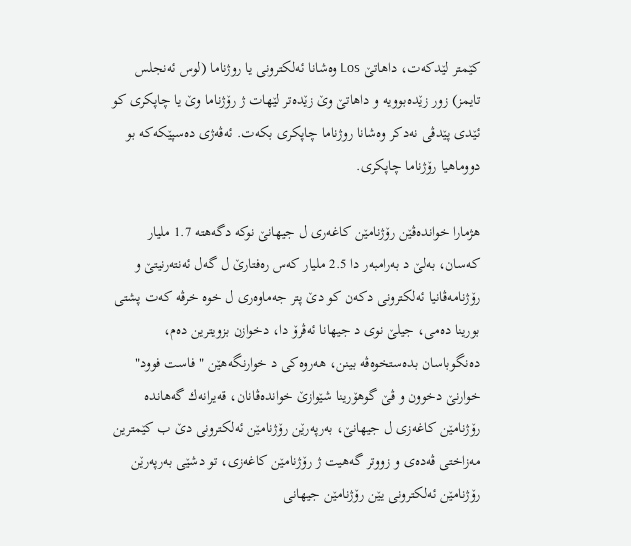كێمتر لێدكه‌ت، داهاتێ Los وه‌شانا ئه‌لكترونى یا روژناما (لوس ئه‌نجلس تایمز) زور زێده‌بوویه‌ و داهاتێ وێ زێده‌تر لێهات ژ رۆژناما وێ یا چاپكرى كو ئێدى پێدڤى نه‌دكر وه‌شانا روژناما چاپكرى بكه‌ت. ئه‌ڤه‌ژى ده‌سپێكه‌كه‌ بو دووماهیا رۆژناما چاپكرى.

هژمارا خوانده‌ڤێن رۆژنامێن كاغه‌رى ل جیهانێ نوكه‌ دگه‌هته‌ 1.7 ملیار كه‌سان، به‌لێ د به‌رامبه‌ر دا 2.5 ملیار كه‌س ره‌فتارێ ل گه‌ل ئه‌نته‌رنیتێ و رۆژنامه‌ڤانیا ئه‌لكترونى دكه‌ن كو دێ پتر جه‌ماوه‌رى ل خوه‌ خرڤه‌ كه‌ت پشتى بورینا ده‌مى، جیلێ نوى د جیهانا ئه‌ڤرۆ دا، دخوازن بزویترین ده‌م، ده‌نگوباسان بده‌ستخوه‌ڤه‌ بینن، هه‌روه‌كى د خوارنگه‌هێن " فاست فوود" خوارنێ دخوون و ڤێ گوهۆرینا شێوازێ خوانده‌ڤانان، قه‌یرانه‌ك گه‌هانده‌ رۆژنامێن كاغه‌زى ل جیهانێ، به‌رپه‌رێن رۆژنامێن ئه‌لكترونى دێ ب كێمترین مه‌زاختى ڤه‌ده‌ى و زووتر گه‌هیت ژ رۆژنامێن كاغه‌زى، تو دشێى به‌رپه‌رێن رۆژنامێن ئه‌لكترونى یێن رۆژنامێن جیهانى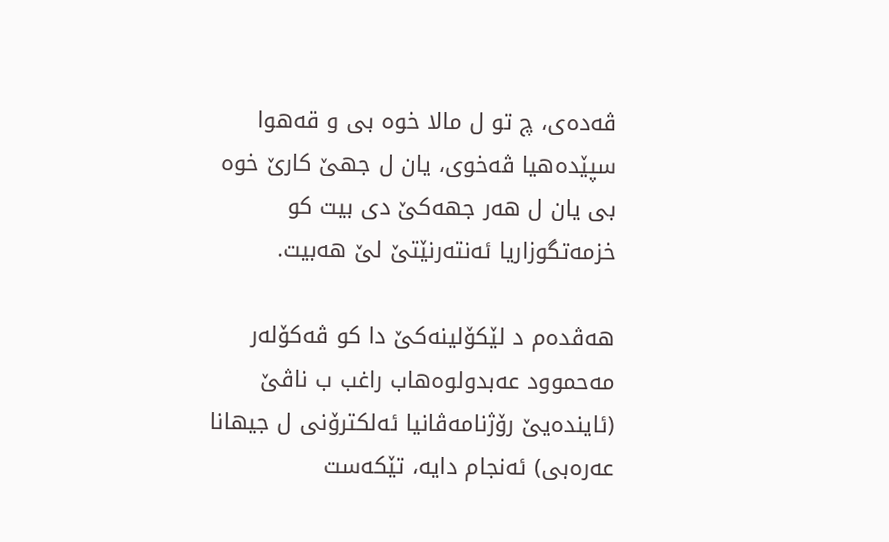ڤه‌ده‌ى، چ تو ل مالا خوه‌ بى و قه‌هوا سپێده‌هیا ڤه‌خوى، یان ل جهێ كارێ خوه‌ بى یان ل هه‌ر جهه‌كێ دى بیت كو خزمه‌تگوزاریا ئه‌نته‌رنێتێ لێ هه‌بیت.

هه‌ڤده‌م د لێكۆلینه‌كێ دا كو ڤه‌كۆله‌ر مه‌حموود عه‌بدولوه‌هاب راغب ب ناڤێ (ئاینده‌یێ رۆژنامه‌ڤانیا ئه‌لكترۆنی ل جیهانا عه‌ره‌بی) ئه‌نجام دایه‌، تێكه‌ست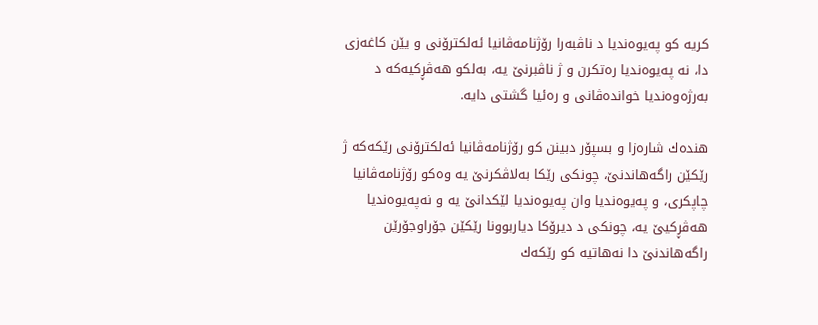كریه‌ كو په‌یوه‌ندیا د ناڤبه‌را رۆژنامه‌ڤانیا ئه‌لكترۆنی و یێن كاغه‌زى دا، نه‌ په‌یوه‌ندیا ره‌تكرن و ژ ناڤبرنێ یه‌، به‌لكو هه‌ڤڕكیه‌كه‌ د به‌رژه‌وه‌ندیا خوانده‌ڤانى و ره‌ئیا گشتى دایه‌.

هنده‌ك شاره‌زا و بسپۆر دبینن كو رۆژنامه‌ڤانیا ئه‌لكترۆنی رێكه‌كه‌ ژ رێكێن راگه‌هاندنێ، چونكى رێكا به‌لاڤكرنێ یه‌ وه‌كو رۆژنامه‌ڤانیا چاپكری، و په‌یوه‌ندیا وان په‌یوه‌ندیا لێكدانێ یه‌ و نه‌په‌یوه‌ندیا هه‌ڤڕكیێ یه‌، چونكی د دیرۆكا دیاربوونا رێكێن جۆراوجۆرێن راگه‌هاندنێ دا نه‌هاتیه‌ كو رێكه‌ك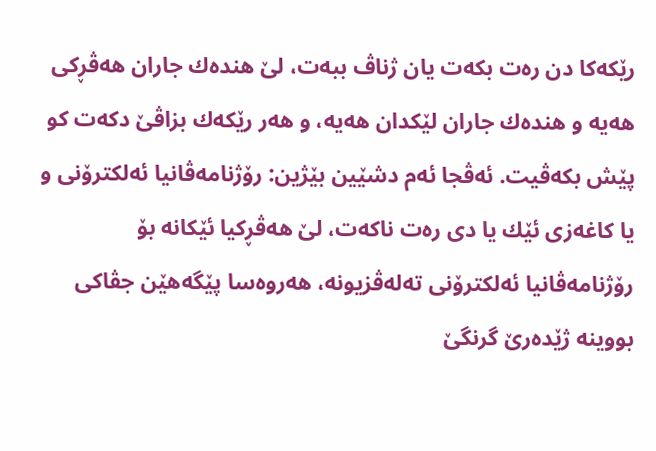رێكه‌كا دن ره‌ت بكه‌ت یان ژناڤ ببه‌ت، لێ هنده‌ك جاران هه‌ڤڕكی هه‌یه‌ و هنده‌ك جاران لێكدان هه‌یه‌، و هه‌ر رێكه‌ك بزاڤێ دكه‌ت كو پێش بكه‌ڤیت. ئه‌ڤجا ئه‌م دشێین بێژین: رۆژنامه‌ڤانیا ئه‌لكترۆنی و یا كاغه‌زى ئێك یا دی ره‌ت ناكه‌ت، لێ هه‌ڤڕكیا ئێكانه‌ بۆ رۆژنامه‌ڤانیا ئه‌لكترۆنى ته‌له‌ڤزیونه‌، هه‌روه‌سا پێگه‌هێن جڤاكى بووینه‌ ژێده‌رێ گرنگێ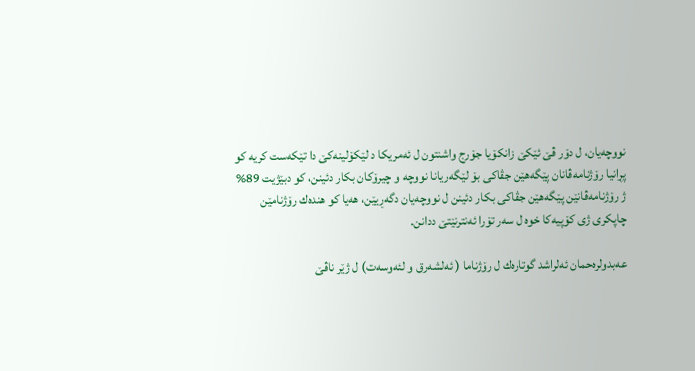نووچه‌یان، ل دۆر ڤێ ئێكێ زانكۆیا جۆرج واشنتون ل ئه‌مریكا د لێكۆلینه‌كێ دا تێكه‌ست كریه‌ كو پڕانیا رۆژنامه‌ڤانان پێگه‌هێن جڤاكی بۆ لێگه‌ریانا نووچه‌ و چیرۆكان بكار دئینن، كو دبێژیت 89% ژ رۆژنامه‌ڤانێن پێگه‌هێن جڤاكی بكار دئینن ل نووچه‌یان دگه‌ڕیێن، هه‌یا كو هنده‌ك رۆژنامێن چاپكری ژی كۆپیه‌كا خوه‌ ل سه‌ر تۆرا ئه‌نترنێتێ ددانن.

عه‌بدولره‌حمان ئه‌لراشد گوتاره‌ك ل رۆژناما ( ئه‌لشه‌رق و لئه‌وسه‌ت) ل ژێر ناڤێ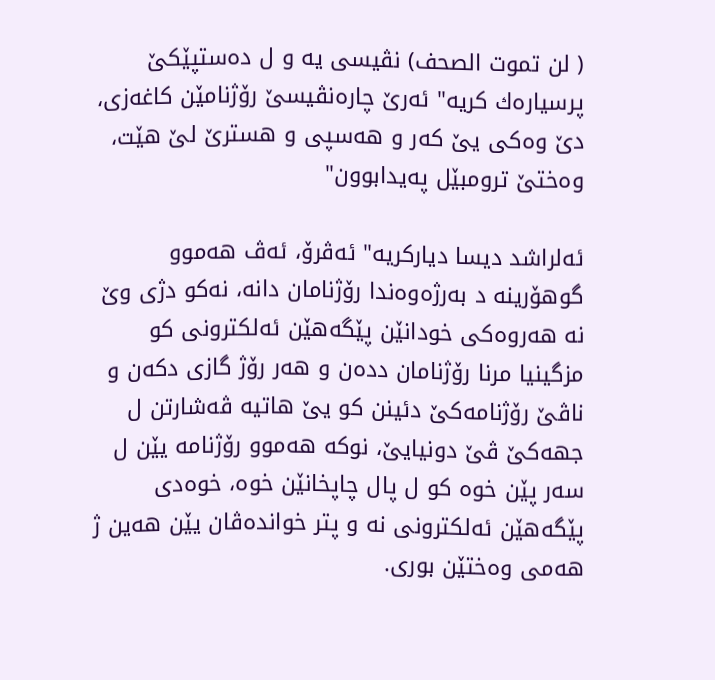( لن تموت الصحف) نڤیسى یه‌ و ل ده‌ستپێكێ پرسیاره‌ك كریه‌" ئه‌رێ چاره‌نڤیسێ رۆژنامێن كاغه‌زى، دێ وه‌كى یێ كه‌ر و هه‌سپى و هسترێ لێ هێت، وه‌ختێ ترومبێل په‌یدابوون"

ئه‌لراشد دیسا دیاركریه‌" ئه‌ڤرۆ، ئه‌ڤ هه‌موو گوهۆرینه‌ د به‌رژه‌وه‌ندا رۆژنامان دانه‌، نه‌كو دژى وێ نه‌ هه‌روه‌كى خودانێن پێگه‌هێن ئه‌لكترونى كو مزگینیا مرنا رۆژنامان دده‌ن و هه‌ر رۆژ گازى دكه‌ن و ناڤێ رۆژنامه‌كێ دئینن كو یێ هاتیه‌ ڤه‌شارتن ل جهه‌كێ ڤێ دونیایێ، نوكه‌ هه‌موو رۆژنامه‌ یێن ل سه‌ر پێن خوه‌ كو ل پال چاپخانێن خوه‌، خوه‌دى پێگه‌هێن ئه‌لكترونى نه‌ و پتر خوانده‌ڤان یێن هه‌ین ژ هه‌مى وه‌ختێن بورى.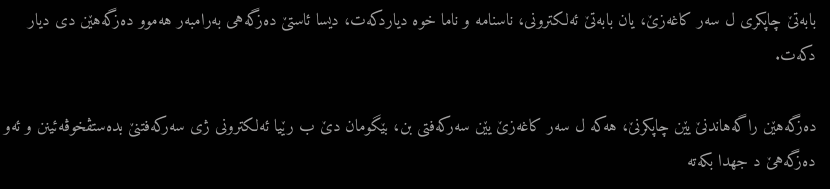بابه‌تێ چاپكرى ل سه‌ر كاغه‌زێ، یان بابه‌تێ ئه‌لكترونی، ناسنامه‌ و ناما خوه‌ دیاردكه‌ت، دیسا ئاستێ ده‌زگه‌هى به‌رامبه‌ر هه‌موو ده‌زگه‌هێن دى دیار دكه‌ت.

ده‌زگه‌هێن راگه‌هاندنێ یێن چاپكرنێ، هه‌كه‌ ل سه‌ر كاغه‌زێ یێن سه‌ركه‌فتى بن، بێگومان دێ ب رێیا ئه‌لكترونى ژى سه‌ركه‌فتنێ بده‌ستڤخوڤه‌ئینن و ئه‌و ده‌زگه‌هێ د جهدا بكه‌ته‌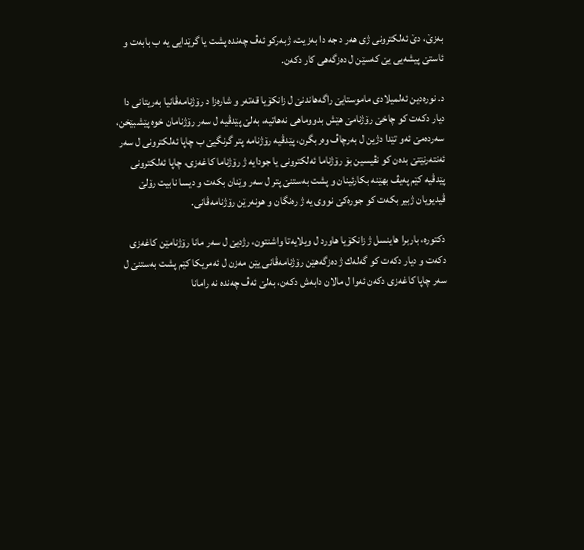به‌زێ، دێ ئه‌لكترونی ژى هه‌ر د جه دا به‌زیت، ژبه‌ركو ئه‌ڤ چه‌نده‌ پشت یا گرێدایى یه‌ ب بابه‌ت و ئاستێ پیشه‌یى یێ كه‌سێن ل ده‌زگه‌هى كار دكه‌ن.

د. نوره‌دین ئه‌لمیلادى ماموستایێ راگه‌هاندنێ ل زانكۆیا قه‌ته‌ر و شاره‌زا د رۆژنامه‌ڤانیا به‌ریتانى دا دیار دكه‌ت كو چاخێ رۆژنامێ هێش بدووماهى نه‌هاتیه‌، به‌لێ پێدڤیه‌ ل سه‌ر رۆژنامان خوه‌ پێشبێخن، سه‌رده‌مێ ئه‌و تێدا دژین ل به‌رچاڤ وه‌ربگرن، پێدڤیه‌ رۆژنامه‌ پتر گرنگیێ ب چاپا ئه‌لكترونى ل سه‌ر ئه‌نته‌رنێتێ بده‌ن كو نڤیسین بۆ رۆژناما ئه‌لكترونى یا جودایه‌ ژ رۆژناما كاغه‌زى، چاپا ئه‌لكترونى پێدڤیه‌ كێم په‌یڤ بهێنه‌ بكارئینان و پشت به‌ستنێ پتر ل سه‌ر وێنان بكه‌ت و دیسا نابیت رۆلێ ڤیدیویان ژبیر بكه‌ت كو جوره‌كێ نووى یه‌ ژ ره‌نگان و هونه‌رێن رۆژنامه‌ڤانى.

دكتوره‌، باربرا هاینسل ژ زانكۆیا هاورد ل ویلایه‌تا واشنتون، رژدیێ ل سه‌ر مانا رۆژنامێن كاغه‌زى دكه‌ت و دیار دكه‌ت كو گه‌له‌ك ژ ده‌زگه‌هێن رۆژنامه‌ڤانى یێن مه‌زن ل ئه‌مریكا كێم پشت به‌ستنێ ل سه‌ر چاپا كاغه‌زى دكه‌ن ئه‌وا ل مالان دابه‌ش دكه‌ن، به‌لێ ئه‌ڤ چه‌نده‌ نه‌ رامانا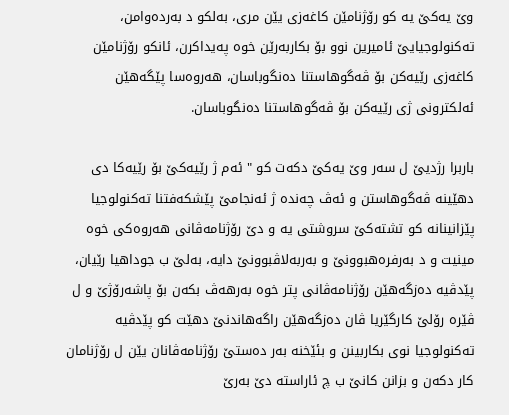وێ یه‌كێ یه‌ كو رۆژنامێن كاغه‌زى یێن مرى، به‌لكو د به‌رده‌وامن، ته‌كنولوجیایێ ئامیرین نوو بۆ بكاربه‌رێن خوه‌ په‌یداكرن، ئانكو رۆژنامێن كاغه‌زى رێیه‌كن بۆ ڤه‌گوهاستنا ده‌نگوباسان، هه‌روه‌سا پێگه‌هێن ئه‌لكترونى ژى رێیه‌كن بۆ ڤه‌گوهاستنا ده‌نگوباسان.

باربرا رژدیێ ل سه‌ر وێ یه‌كێ دكه‌ت كو " ئه‌م ژ رێیه‌كێ بۆ رێیه‌كا دى دهێینه‌ ڤه‌گوهاستن و ئه‌ڤ چه‌نده‌ ژ ئه‌نجامێ پێشكه‌فتنا ته‌كنولوجیا پێزانینانه‌ كو تشته‌كێ سروشتى یه‌ و دێ رۆژنامه‌ڤانى هه‌روه‌كى خوه‌ مینیت و د به‌رفره‌هبوونێ و به‌ربه‌لاڤبوونێ دایه‌، به‌لێ ب جوداهیا رێیان، پێدڤیه‌ ده‌زگه‌هێن رۆژنامه‌ڤانى پتر خوه‌ به‌رهه‌ڤ بكه‌ن بۆ پاشه‌رۆژێ و ل ڤێره‌ رۆلێ كارگێریا ڤان ده‌زگه‌هێن راگه‌هاندنێ دهێت كو پێدڤیه‌ ته‌كنولوجیا نوى بكاربینن و بئێخنه‌ به‌ر ده‌ستێ رۆژنامه‌ڤانان یێن ل رۆژنامان كار دكه‌ن و بزانن كانێ ب چ ئاراسته‌ دێ به‌رێ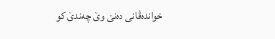خوانده‌ڤانى ده‌نێ وێ چه‌ندێ كو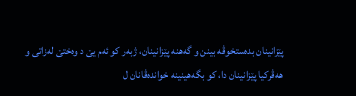پێزانینان بده‌ستخوڤه‌ بینن و گه‌هنه‌ پێزانینان، ژبه‌ر كو ئه‌م یێ د وه‌ختێ له‌زاتی و هه‌ڤركیا پێزانینان دا، كو بگه‌هینینه‌ خوانده‌ڤانان ل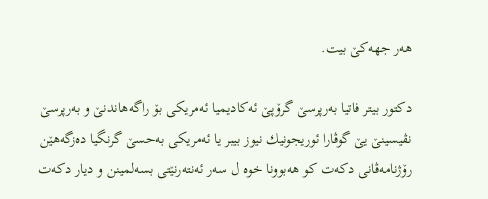هه‌ر جهه‌كێ بیت.

دكتور بیتر فاتیا به‌رپرسێ گرۆپێ ئه‌كادیمیا ئه‌مریكى بۆ راگه‌هاندنێ و به‌رپرسێ نڤیسینێ یێ گوڤارا ئوریجونیك نیوز بیبر یا ئه‌مریكى به‌حسێ گرنگیا ده‌زگه‌هێن رۆژنامه‌ڤانى دكه‌ت كو هه‌بوونا خوه‌ ل سه‌ر ئه‌نته‌رنێتى بسه‌لمینن و دیار دكه‌ت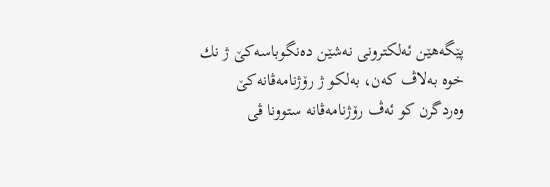پێگه‌هێن ئه‌لكترونى نه‌شێن ده‌نگوباسه‌كێ ژ نك خوه‌ به‌لاڤ كه‌ن، به‌لكو ژ رۆژنامه‌ڤانه‌كێ وه‌ردگرن كو ئه‌ڤ رۆژنامه‌ڤانه‌ ستوونا ڤى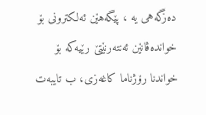ده‌زگه‌هى یه‌ ، پێگه‌هێن ئه‌لكترونى بۆ خوانده‌ڤانێن ئه‌نته‌رنێتێ رێیه‌كه‌ بۆ خواندنا رۆژناما كاغه‌زى، ب تایبه‌ت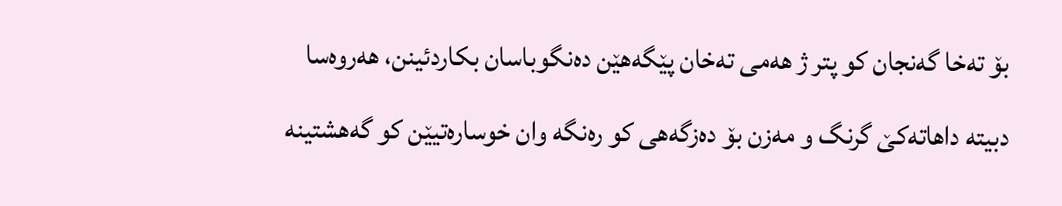بۆ ته‌خا گه‌نجان كو پتر ژ هه‌مى ته‌خان پێگه‌هێن ده‌نگوباسان بكاردئینن، هه‌روه‌سا دبیته‌ داهاته‌كێ گرنگ و مه‌زن بۆ ده‌زگه‌هى كو ره‌نگه‌ وان خوساره‌تیێن كو گه‌هشتینه‌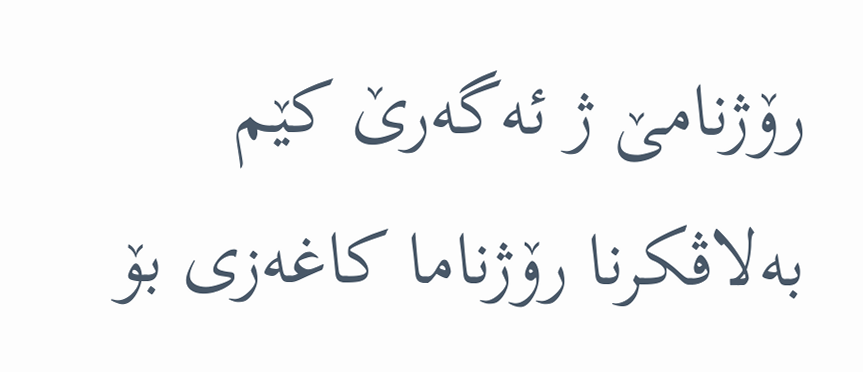رۆژنامێ ژ ئه‌گه‌رێ كێم به‌لاڤكرنا رۆژناما كاغه‌زى بۆ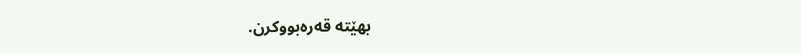بهێته‌ قه‌ره‌بووكرن.